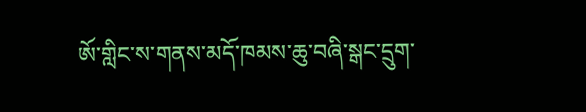ཨོ་གླིང་ས་གནས་མདོ་ཁམས་ཆུ་བཞི་སྒང་དྲུག་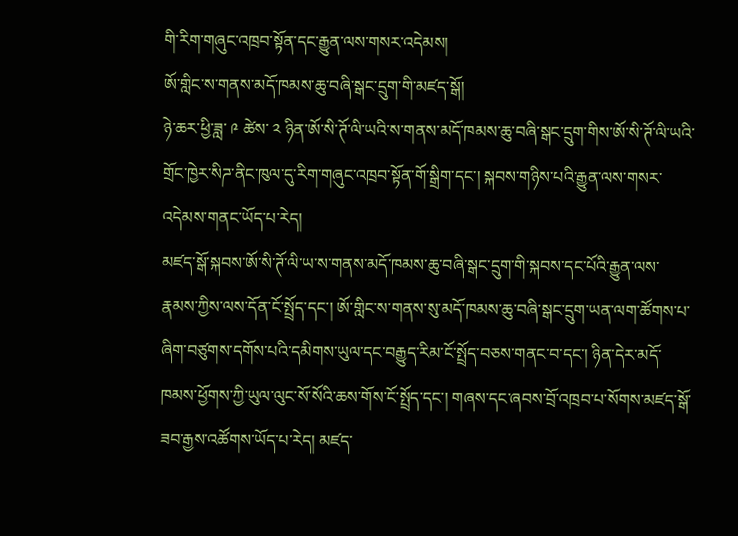གི་རིག་གཞུང་འཁྲབ་སྟོན་དང་རྒྱུན་ལས་གསར་འདེམས།
ཨོ་གླིང་ས་གནས་མདོ་ཁམས་ཆུ་བཞི་སྒང་དྲུག་གི་མཛད་སྒོ།
ཉེ་ཆར་ཕྱི་ཟླ་ ༩ ཚེས་ ༢ ཉིན་ཨོ་སི་ཊོ་ལི་ཡའི་ས་གནས་མདོ་ཁམས་ཆུ་བཞི་སྒང་དྲུག་གིས་ཨོ་སི་ཊོ་ལི་ཡའི་གྲོང་ཁྱེར་སིཌ་ནིང་ཁུལ་དུ་རིག་གཞུང་འཁྲབ་སྟོན་གོ་སྒྲིག་དང་། སྐབས་གཉིས་པའི་རྒྱུན་ལས་གསར་འདེམས་གནང་ཡོད་པ་རེད།
མཛད་སྒོ་སྐབས་ཨོ་སི་ཊོ་ལི་ཡ་ས་གནས་མདོ་ཁམས་ཆུ་བཞི་སྒང་དྲུག་གི་སྐབས་དང་པོའི་རྒྱུན་ལས་རྣམས་ཀྱིས་ལས་དོན་ངོ་སྤྲོད་དང་། ཨོ་གླིང་ས་གནས་སུ་མདོ་ཁམས་ཆུ་བཞི་སྒང་དྲུག་ཡན་ལག་ཚོགས་པ་ཞིག་བཙུགས་དགོས་པའི་དམིགས་ཡུལ་དང་བརྒྱུད་རིམ་ངོ་སྤྲོད་བཅས་གནང་བ་དང་། ཉིན་དེར་མདོ་ཁམས་ཕྱོགས་ཀྱི་ཡུལ་ལུང་སོ་སོའི་ཆས་གོས་ངོ་སྤྲོད་དང་། གཞས་དང་ཞབས་བྲོ་འཁྲབ་པ་སོགས་མཛད་སྒོ་ཟབ་རྒྱས་འཚོགས་ཡོད་པ་རེད། མཛད་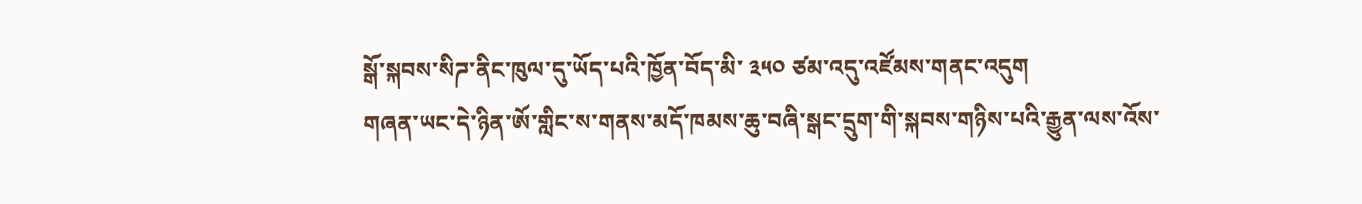སྒོ་སྐབས་སིཌ་ནིང་ཁུལ་དུ་ཡོད་པའི་ཁྱོན་བོད་མི་ ༣༥༠ ཙམ་འདུ་འཛོམས་གནང་འདུག
གཞན་ཡང་དེ་ཉིན་ཨོ་གླིང་ས་གནས་མདོ་ཁམས་ཆུ་བཞི་སྒང་དྲུག་གི་སྐབས་གཉིས་པའི་རྒྱུན་ལས་འོས་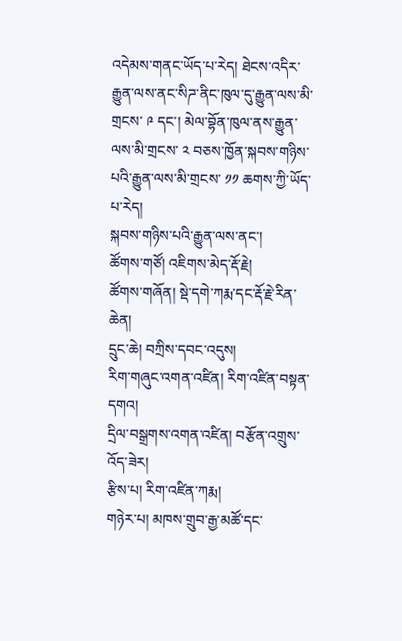འདེམས་གནང་ཡོད་པ་རེད། ཐེངས་འདིར་རྒྱུན་ལས་ནང་སིཌ་ནིང་ཁུལ་དུ་རྒྱུན་ལས་མི་གྲངས་ ༩ དང་། མེལ་བྷོན་ཁུལ་ནས་རྒྱུན་ལས་མི་གྲངས་ ༢ བཅས་ཁྱོན་སྐབས་གཉིས་པའི་རྒྱུན་ལས་མི་གྲངས་ ༡༡ ཆགས་ཀྱི་ཡོད་པ་རེད།
སྐབས་གཉིས་པའི་རྒྱུན་ལས་ནང་།
ཚོགས་གཙོ། འཇིགས་མེད་རྡོ་རྗེ།
ཚོགས་གཞོན། སྡེ་དགེ་ཀརྨ་དང་རྡོ་རྗེ་རིན་ཆེན།
དྲུང་ཆེ། བཀྲིས་དབང་འདུས།
རིག་གཞུང་འགན་འཛིན། རིག་འཛིན་བསྟན་དགའ།
དྲིལ་བསྒྲགས་འགན་འཛིན། བརྩོན་འགྲུས་འོད་ཟེར།
རྩིས་པ། རིག་འཛིན་ཀརྨ།
གཉེར་པ། མཁས་གྲུབ་རྒྱ་མཚོ་དང་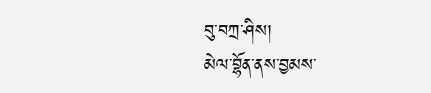བུ་བཀྲ་ཤིས།
མེལ་བྷོན་ནས་བྱམས་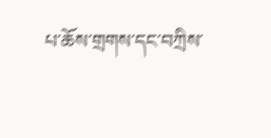པ་ཆོས་གྲགས་དང་བཀྲིས་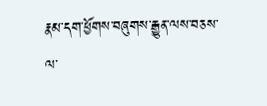རྣམ་དག་ཕྱོགས་བཞུགས་རྒྱུན་ལས་བཅས་ལ་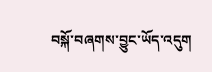བསྐོ་བཞགས་བྱུང་ཡོད་འདུག